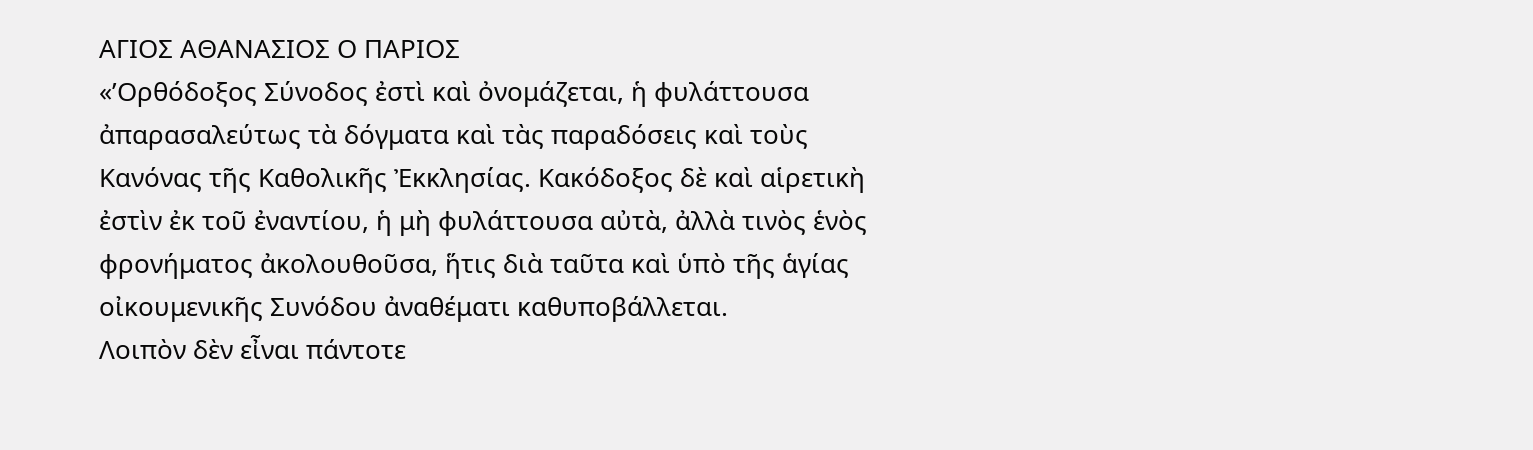ΑΓΙΟΣ ΑΘΑΝΑΣΙΟΣ Ο ΠΑΡΙΟΣ
«’Ορθόδοξος Σύνοδος ἐστὶ καὶ ὀνομάζεται, ἡ φυλάττουσα ἀπαρασαλεύτως τὰ δόγματα καὶ τὰς παραδόσεις καὶ τοὺς Κανόνας τῆς Καθολικῆς Ἐκκλησίας. Κακόδοξος δὲ καὶ αἱρετικὴ ἐστὶν ἐκ τοῦ ἐναντίου, ἡ μὴ φυλάττουσα αὐτὰ, ἀλλὰ τινὸς ἑνὸς φρονήματος ἀκολουθοῦσα, ἥτις διὰ ταῦτα καὶ ὑπὸ τῆς ἁγίας οἰκουμενικῆς Συνόδου ἀναθέματι καθυποβάλλεται.
Λοιπὸν δὲν εἶναι πάντοτε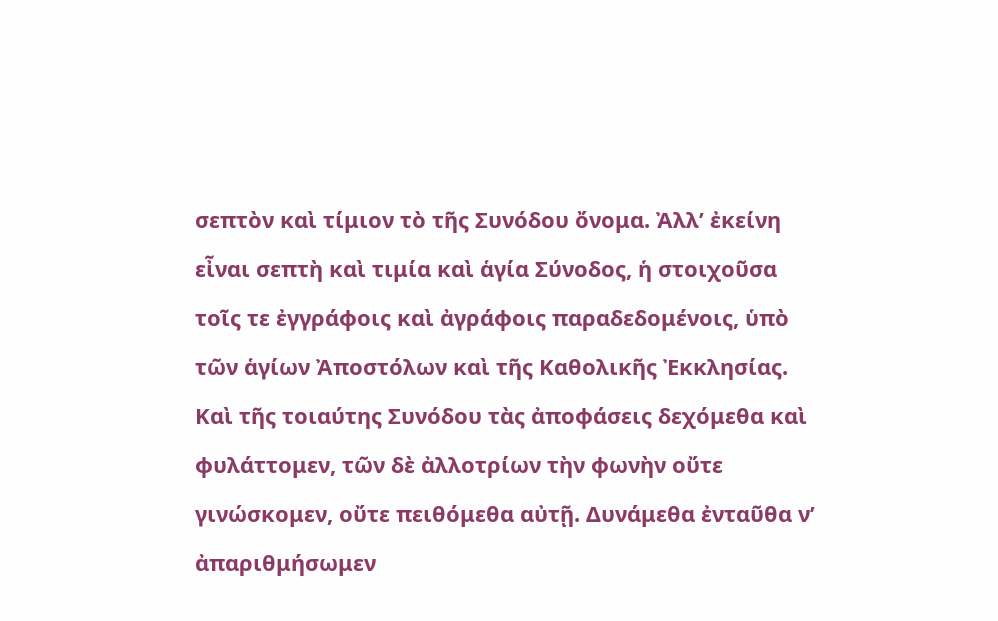σεπτὸν καὶ τίμιον τὸ τῆς Συνόδου ὄνομα. Ἀλλ’ ἐκείνη εἶναι σεπτὴ καὶ τιμία καὶ ἁγία Σύνοδος, ἡ στοιχοῦσα τοῖς τε ἐγγράφοις καὶ ἀγράφοις παραδεδομένοις, ὑπὸ τῶν ἁγίων Ἀποστόλων καὶ τῆς Καθολικῆς Ἐκκλησίας. Καὶ τῆς τοιαύτης Συνόδου τὰς ἀποφάσεις δεχόμεθα καὶ φυλάττομεν, τῶν δὲ ἀλλοτρίων τὴν φωνὴν οὔτε γινώσκομεν, οὔτε πειθόμεθα αὐτῇ. Δυνάμεθα ἐνταῦθα ν’ ἀπαριθμήσωμεν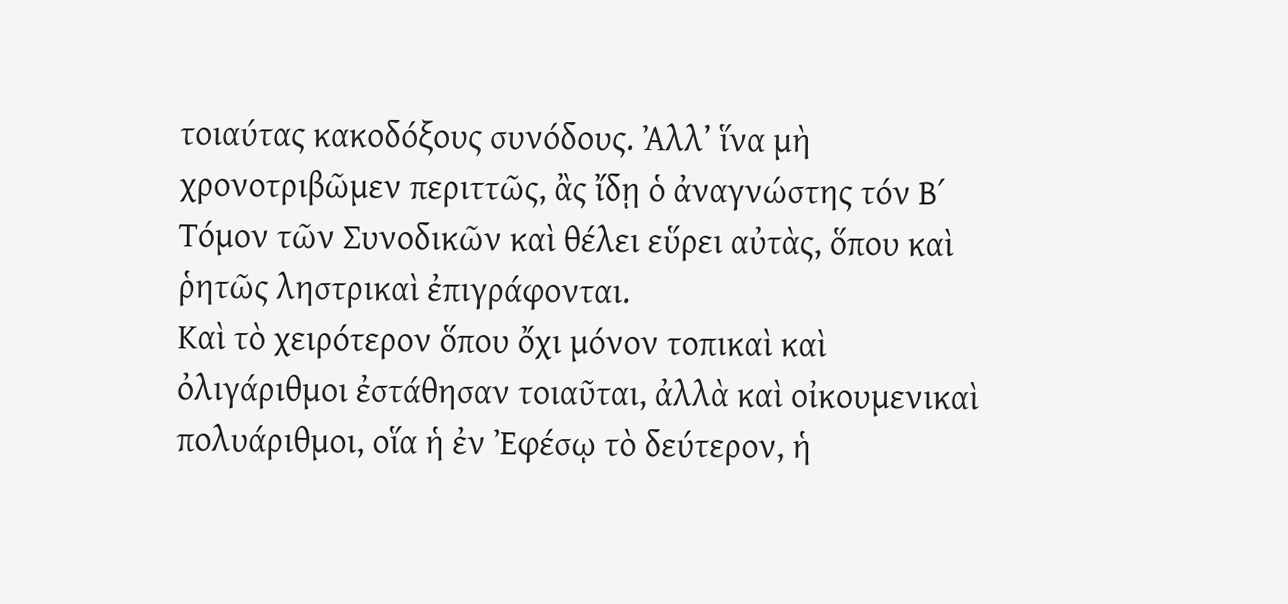τοιαύτας κακοδόξους συνόδους. Ἀλλ’ ἵνα μὴ χρονοτριβῶμεν περιττῶς, ἂς ἴδῃ ὁ ἀναγνώστης τόν Β΄ Τόμον τῶν Συνοδικῶν καὶ θέλει εὕρει αὐτὰς, ὅπου καὶ ῥητῶς ληστρικαὶ ἐπιγράφονται.
Καὶ τὸ χειρότερον ὅπου ὄχι μόνον τοπικαὶ καὶ ὀλιγάριθμοι ἐστάθησαν τοιαῦται, ἀλλὰ καὶ οἰκουμενικαὶ πολυάριθμοι, οἵα ἡ ἐν Ἐφέσῳ τὸ δεύτερον, ἡ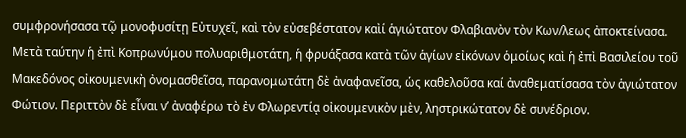συμφρονήσασα τῷ μονοφυσίτῃ Εὐτυχεῖ, καὶ τὸν εὐσεβέστατον καὶί ἁγιώτατον Φλαβιανὸν τὸν Κων/λεως ἀποκτείνασα. Μετὰ ταύτην ἡ ἐπὶ Κοπρωνύμου πολυαριθμοτάτη, ἡ φρυάξασα κατὰ τῶν ἁγίων εἰκόνων ὁμοίως καὶ ἡ ἐπὶ Βασιλείου τοῦ Μακεδόνος οἰκουμενικὴ ὀνομασθεῖσα, παρανομωτάτη δὲ ἀναφανεῖσα, ὡς καθελοῦσα καί ἀναθεματίσασα τὸν ἁγιώτατον Φώτιον. Περιττὸν δὲ εἶναι ν’ ἀναφέρω τὸ ἐν Φλωρεντίᾳ οἰκουμενικὸν μὲν, ληστρικώτατον δὲ συνέδριον.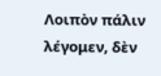Λοιπὸν πάλιν λέγομεν, δὲν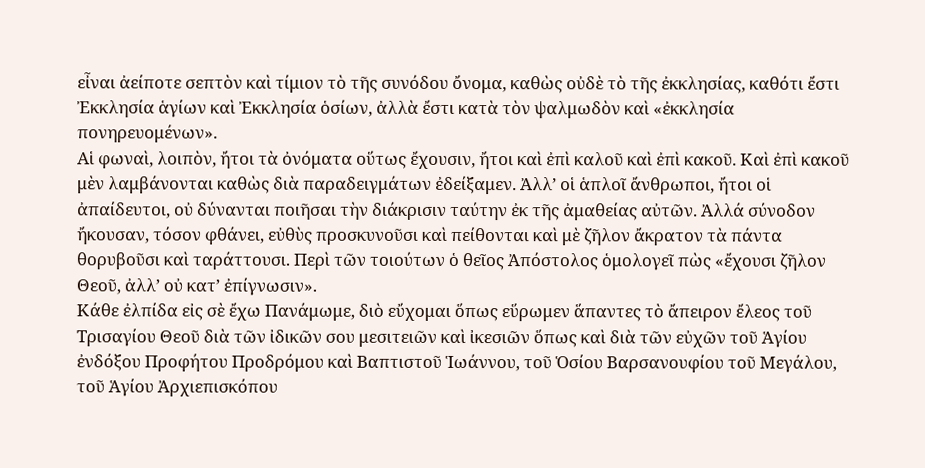εἶναι ἀείποτε σεπτὸν καὶ τίμιον τὸ τῆς συνόδου ὄνομα, καθὼς οὐδὲ τὸ τῆς ἐκκλησίας, καθότι ἔστι Ἐκκλησία ἁγίων καὶ Ἐκκλησία ὁσίων, ἀλλὰ ἔστι κατὰ τὸν ψαλμωδὸν καὶ «ἐκκλησία πονηρευομένων».
Αἱ φωναὶ, λοιπὸν, ἤτοι τὰ ὀνόματα οὕτως ἔχουσιν, ἤτοι καὶ ἐπὶ καλοῦ καὶ ἐπὶ κακοῦ. Καὶ ἐπὶ κακοῦ μὲν λαμβάνονται καθὼς διὰ παραδειγμάτων ἐδείξαμεν. Ἀλλ’ οἱ ἁπλοῖ ἄνθρωποι, ἤτοι οἱ ἀπαίδευτοι, οὐ δύνανται ποιῆσαι τὴν διάκρισιν ταύτην ἐκ τῆς ἀμαθείας αὐτῶν. Ἀλλά σύνοδον ἤκουσαν, τόσον φθάνει, εὐθὺς προσκυνοῦσι καὶ πείθονται καὶ μὲ ζῆλον ἄκρατον τὰ πάντα θορυβοῦσι καὶ ταράττουσι. Περὶ τῶν τοιούτων ὁ θεῖος Ἀπόστολος ὁμολογεῖ πὼς «ἔχουσι ζῆλον Θεοῦ, ἀλλ’ οὐ κατ’ ἐπίγνωσιν».
Κάθε ἐλπίδα εἰς σὲ ἔχω Πανάμωμε, διὸ εὔχομαι ὅπως εὕρωμεν ἅπαντες τὸ ἄπειρον ἔλεος τοῦ Τρισαγίου Θεοῦ διὰ τῶν ἰδικῶν σου μεσιτειῶν καὶ ἰκεσιῶν ὅπως καὶ διὰ τῶν εὐχῶν τοῦ Ἁγίου ἐνδόξου Προφήτου Προδρόμου καὶ Βαπτιστοῦ Ἱωάννου, τοῦ Ὁσίου Βαρσανουφίου τοῦ Μεγάλου, τοῦ Ἁγίου Ἀρχιεπισκόπου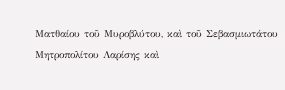Ματθαίου τοῦ Μυροβλύτου, καὶ τοῦ Σεβασμιωτάτου Μητροπολίτου Λαρίσης καὶ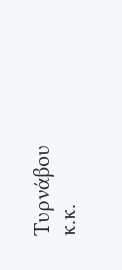Τυρνάβου κ.κ.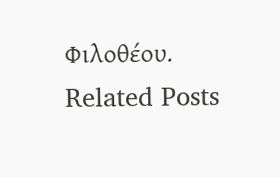Φιλοθέου.
Related Posts